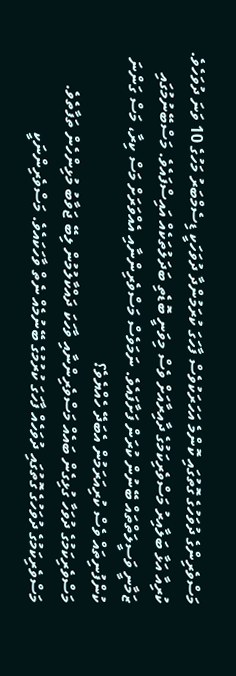މަސްވެރިންގެ ދުވަހުގެ ގޮތުގައި ކޮންމެ އަހަރަކުވެސް ފާހަގަ ކުރަމުންދާ ދުވަހަކީ ޑިސެމްބަރު މަހުގެ 10 ވަނަ ދުވަހެވެ. ކުރިއާ އަޅާ ބަލާއިރު މަސްވެރިކަމުގެ ދާއިރާއަށް ވެސް މިވަނީ ބޮޑެތި ބަދަލުތަކެއް އައިސްފައެވެ. މަސްބޭނުމުގައި ޒަމާނީ ވަސީލަތްތައް ބޭނުން ކުރަން ފަށާފައެވެ. ނަމަވެސް މަސްވެރިންނާއި އެއްވަރަށް މަސް ކިރާ، މަސް ގަންނަ ކުންފުނިތައް ވެސް ކުރިއަރަމުން އެބަދޭ ހެއްޔެވެ؟
މަސްވެރިކަމުގެ ދުވަހާ ގުޅިގެން ބައެއް މަސްވެރިންނާއި ވާހަކަ ދައްކާލުމުން ލިބޭ ޖަވާބު މުޅިންހެން ތަފާތެވެ. މަސްވެރިކަމުގެ ދުވަހުގެ ގޮތުގައި ދުވަހެއް ފާހަގަ ކުރުމުގެ ބޭނުމެއް ނެތް ވާހަކައެވެ. މަސްވެރިންނަކީ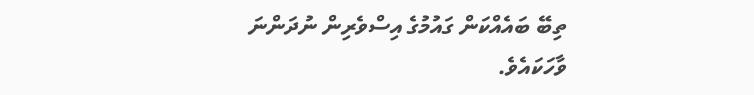ތިބޭ ބައެއްކަން ގައުމުގެ އިސްވެރިން ނުދަންނަ ވާހަކައެވެ.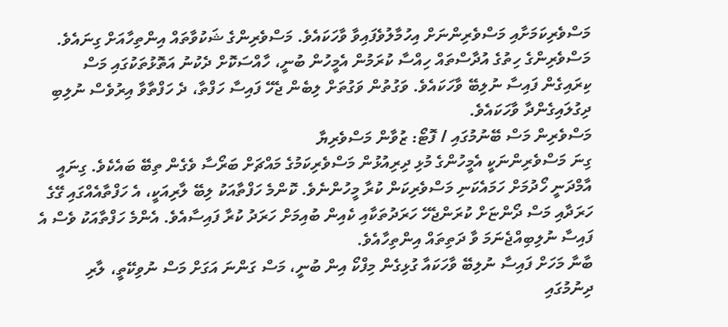މަސްވެރިކަމަށާއި މަސްވެރިންނަށް އިހުމާލުވެފައިވާ ވާހަކައެވެ. މަސްވެރިންގެ ޝަކުވާތައް އިންތިހާއަށް ގިނައެވެ.
މަސްވެރިންގެ ހިތުގެ އުދާސްތައް ހިއްސާ ކުރަމުން އެމީހުން ބުނީ، ހާއްސަކޮށް ދެކުނު އަތޮޅުތަކުގައި މަސް ކިރައިގެން ފައިސާ ނުލިބޭ ވާހަކައެވެ. ވަގުތުން ވަގުތަށް ލިބެން ޖެހޭ ފައިސާ ހަފްތާ، ދެ ހަފްތާވާ އިރުވެސް ނުލިބި ދިގުލައިގެންދާ ވާހަކައެވެ.
މަސްވެރިން މަސް ބޭނުމުގައި / ފޮޓޯ: ޒުވާން މަސްވެރިޔާ
ގިނަ މަސްވެރިންނަކީ އެމީހުންގެ މުޅި ދިރިއުޅުން މަސްވެރިކަމުގެ މައްޗަށް ބަރޯސާ ވެގެން ތިބޭ ބައެކެވެ. ގިނައީ އާމްދަނީ ހޯދުމަށް ހަމައެކަނި މަސްވެރިކަން ކުރާ މީހުންނެވެ. ކޮންމެ ހަފްތާއަކު ލިބޭ ލާރިއަކީ، އެ ހަފްތާއެއްގައި ގޭގެ ހަރަދާއި މަސް ދޯންޏަށް ކުރަންޖެހޭ ހަރަދުތަކާއި ކެއިން ބުއިމަށް ހަރަދު ކުރާ ފައިސާއެވެ. އެންމެ ހަފްތާއަކު ވެސް އެ ފައިސާ ނުލިބިއްޖެނަމަ ވާ ދަތިތައް އިންތިހާއެވެ.
ބާނާ މަހަށް ފައިސާ ނުލިބޭ ވާހަކައާ ގުޅިގެން މިފްކޯ އިން ބުނީ، މަސް ގަންނަ އަގަށް މަސް ނުވިކޭތީ، ލާރި ދިނުމުގައި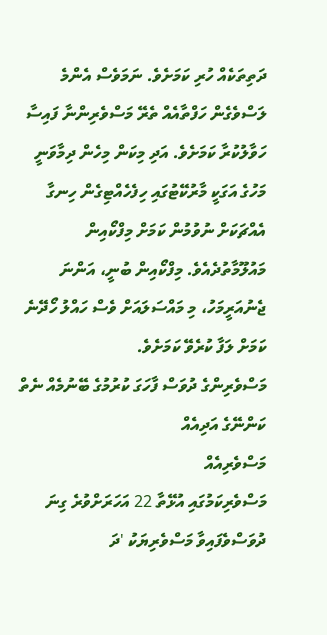ދަތިތަކެއް ހުރި ކަމަށެވެ. ނަމަވެސް އެންމެ ލަސްވެގެން ހަފްތާއެއް ތެރޭ މަސްވެރިންނާ ފައިސާ ހަވާލުކުރާ ކަމަށެވެ. އަދި މިކަން މިހެން ދިމާވަނީ މަހުގެ އަގަކީ މާރުކޭޓުގައި ހިފެހެއްޓިގެން ހިނގާ އެއްޗަކަށް ނުވުމުން ކަމަށް މިފްކޯއިން މައުލޫމާތުދެއެވެ. މިފްކޯއިން ބުނީ، އަންނަ ޖެނުއަރީމަހު، މި މައްސަލައަށް ވެސް ހައްލު ހޯދޭނެ ކަމަށް ލަފާ ކުރެވޭ ކަމަށެވެ.
މަސްވެރިންގެ ދުވަސް ފާހަގަ ކުރުމުގެ ބޭނުމެއް ނެތް ކަންނޭގެ އަދިއެއް
މަސްވެރިއެއް
މަސްވެރިކަމުގައި އުޅޭތާ 22 އަހަރަށްވުރެ ގިނަ ދުވަސްވެފައިވާ މަސްވެރިޔަކު 'ދަ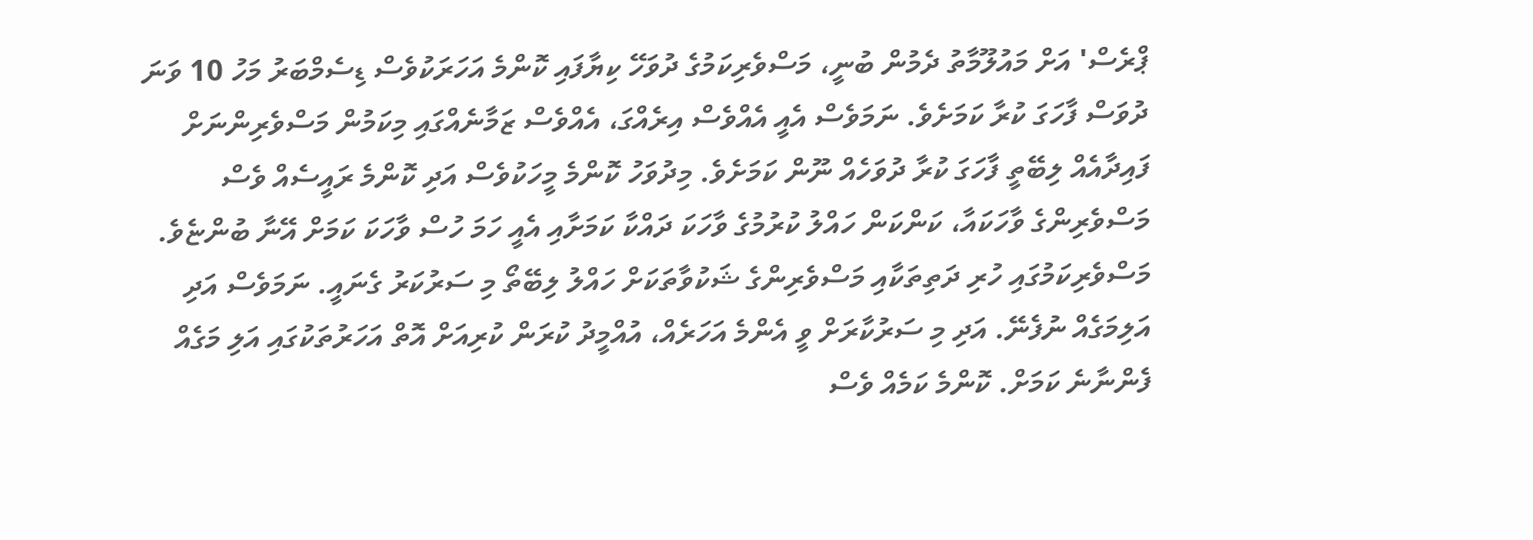ޕްރެސް' އަށް މައުލޫމާތު ދެމުން ބުނީ، މަސްވެރިކަމުގެ ދުވަހޭ ކިޔާފައި ކޮންމެ އަހަރަކުވެސް ޑިސެމްބަރު މަހު 10 ވަނަ ދުވަސް ފާހަގަ ކުރާ ކަމަށެވެ. ނަމަވެސް އެއީ އެއްވެސް އިރެއްގަ، އެއްވެސް ޒަމާނެއްގައި މިކަމުން މަސްވެރިންނަށް ފައިދާއެއް ލިބޭތީ ފާހަގަ ކުރާ ދުވަހެއް ނޫން ކަމަށެވެ. މިދުވަހު ކޮންމެ މީހަކުވެސް އަދި ކޮންމެ ރައީސެއް ވެސް މަސްވެރިންގެ ވާހަކައާ، ކަންކަން ހައްލު ކުރުމުގެ ވާހަކަ ދައްކާ ކަމަށާއި އެއީ ހަމަ ހުސް ވާހަކަ ކަމަށް އޭނާ ބުންޏެވެ.
މަސްވެރިކަމުގައި ހުރި ދަތިތަކާއި މަސްވެރިންގެ ޝަކުވާތަކަށް ހައްލު ލިބޭތޯ މި ސަރުކަރު ގެނައީ. ނަމަވެސް އަދި އަލިމަގެއް ނުފެނޭ. އަދި މި ސަރުކާރަށް ވީ އެންމެ އަހަރެއް، އުއްމީދު ކުރަން ކުރިއަށް އޮތް އަހަރުތަކުގައި އަލި މަގެއް ފެންނާނެ ކަމަށް. ކޮންމެ ކަމެއް ވެސް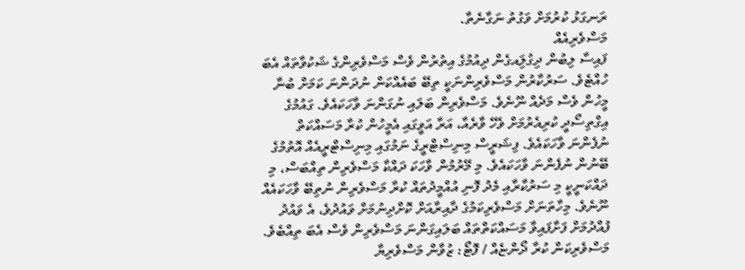ރަނގަޅު ކުރުމަށް ވަގުތު ނަގާނެތާ.
މަސްވެރިއެއް
ފައިސާ ލިބުން ދިގުލަިއގެން ދިއުމުގެ އިތުރުން ވެސް މަސްވެރިންގެ ޝަކުވާތައް އެބަ ހުއްޓެވެ. ސަރުކާރުން މަސްވެރިންނަކީ ތިބޭ ބައެއްކަން ނުދަންނަ ކަމަށް ބުނާ މީހުން ވެސް މަދެއް ނޫނެވެ. މަސްވެރިން ބަލައި ނުގަންނަ ވާހަކައެވެ. ގައުމުގެ އިގްތިސޯދީ ކުރިއެރުމަށް ވެހޭ ވާރެއާ، އަރާ އަވީގައި އެމީހުން ކުރާ މަސައްކަތް ނުފެންނަ ވާހަކައެވެ. ފިޝަރީސް މިނިސްޓްރީގެ ނަމުގައި މިނިސްޓްރީއެއް އޮތުމުގެ ބޭނުން ނުފެންނަ ވާހަކައެވެ. މި މޭރުމުން ވާހަކަ ދައްކާ މަސްވެރިން ތިއްބަސް، މި ދައްކަނީކީ މި ސަރުކާރާއި މެދު ފޮނި އުއްމީދުތައް ކުރާ މަސްވެރިން ނުތިބޭ ވާހަކައެއް ނޫނެވެ. މިހާތަނަށް މަސްވެރިކަމުގެ ދާއިރާއަށް ކޮށްދިނުމަށް ވައުދުވެ، އެ ވައުދު ފުއްދުމަށް ފަށާފައިވާ މަސައްކަތްތައް ބަލައިގަންނަ މަސްވެރިން ވެސް އެބަ ތިއްބެވެ.
މަސްވެރިކަން ކުރާ ދޯންޏެއް / ފޮޓޯ: ޒުވާން މަސްވެރިޔާ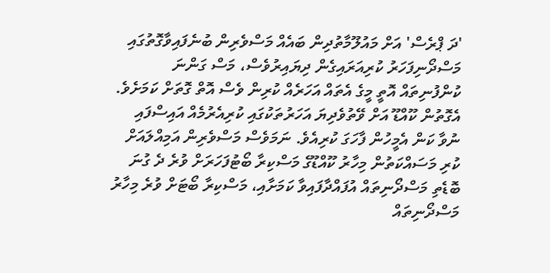'ދަ ޕްރެސް' އަށް މައުލޫމާތުދިން ބައެއް މަސްވެރިން ބުނެފައިވާގޮތުގައި މަސްދޯނިފަހަރު ކުރިއަރައިގެން ދިޔައިރުވެސް، މަސް ގަންނަ ކުންފުނިތައް އޮތީ މީގެ އެތައް އަހަރެއް ކުރިން ވެސް އޮތް ގޮތަށް ކަމަށެވެ. އެގޮތުން ކޫއްޑޫ އަށް ވޭތުވެދިޔަ އަހަރުތަކުގައި ކުރިއެރުމެއް އައިސްފައި ނުވާ ކަން އެމީހުން ފާހަގަ ކުރިއެވެ. ނަމަވެސް މަސްވެރިން އަމިއްލައަށް ކުރި މަސައްކަތުން މިހާރު ކޫއްޑޫގެ މަސްކިރާ ބޯޓުފަހަރަށް ވުރެ ދެ ގުނަ ބޮޑެތި މަސްދޯނިތައް އުފައްދާފައިވާ ކަމަށާއި، މަސްކިރާ ބޯޓަށް ވުރެ މިހާރު މަސްދޯނިތައް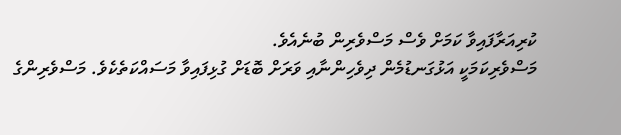ކުރިއަރާފައިވާ ކަމަށް ވެސް މަސްވެރިން ބުނެއެވެ.
މަސްވެރިކަމަކީ އަޅުގަނޑުމެން ދިވެހިންނާއި ވަރަށް ބޮޑަށް ގުޅިފައިވާ މަސައްކަތެކެވެ. މަސްވެރިންގެ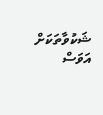ޝަކުވާތަކަށް އަވަސް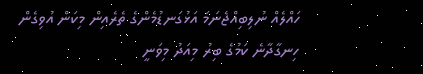ހައްލެއް ނުލިބިއްޖެނަމަ އަޅުގަނޑުމެންގެ ތެރެއިން މިކަން އުވިގެން ހިނގާދާނެ ކަމުގެ ބިރު މިއަދު މިވަނީ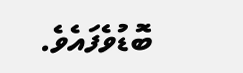ބޮޑުވެފައެވެ.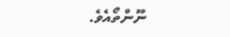ނޫންތޯއެވެ.